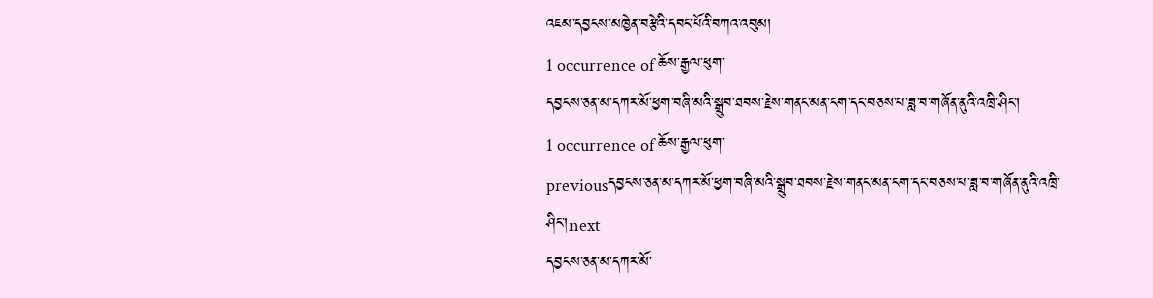འཇམ་དབྱངས་མཁྱེན་བརྩེའི་དབང་པོའི་བཀའ་འབུམ།
1 occurrence of ཆོས་རྒྱལ་ཕུག་
དབྱངས་ཅན་མ་དཀར་མོ་ཕྱག་བཞི་མའི་སྒྲུབ་ཐབས་རྗེས་གནང་མན་ངག་དང་བཅས་པ་ཟླ་བ་གཞོན་ནུའི་འཁྲི་ཤིང་།
1 occurrence of ཆོས་རྒྱལ་ཕུག་
previousདབྱངས་ཅན་མ་དཀར་མོ་ཕྱག་བཞི་མའི་སྒྲུབ་ཐབས་རྗེས་གནང་མན་ངག་དང་བཅས་པ་ཟླ་བ་གཞོན་ནུའི་འཁྲི་ཤིང་།next
དབྱངས་ཅན་མ་དཀར་མོ་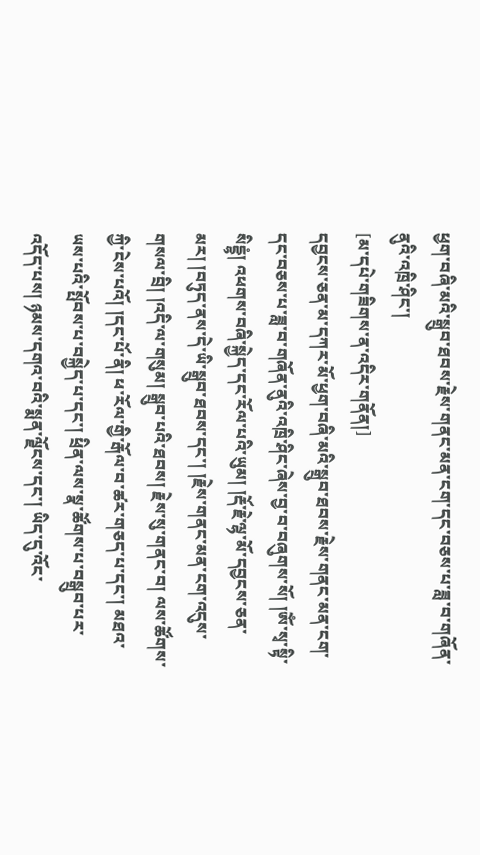ཕྱག་བཞི་མའི་སྒྲུབ་ཐབས་རྗེས་གནང་མན་ངག་དང་བཅས་པ་ཟླ་བ་གཞོན་ནུའི་འཁྲི་ཤིང་།
[མ་དཔེ་གཟིགས་ན་འདིར་གནོན།]
དབྱངས་ཅན་མ་དཀར་མོ་ཕྱག་བཞི་མའི་སྒྲུབ་ཐབས་རྗེས་གནང་མན་ངག་དང་བཅས་པ་ཟླ་བ་གཞོན་ནུའི་འཁྲི་ཤིང་ཞེས་བྱ་བ་བཞུགས་སོ། །ཨོཾ་སྭ་སྟི་སིདྡྷཾ། འཕགས་བཞི་སྐྱེད་དང་རོལ་པའི་ཡུམ། །རྡོ་རྗེ་ལྷ་མོ་དབྱངས་ཅན་མར། །བཏུད་ནས་དེ་ཡི་སྒྲུབ་ཐབས་དང་། །རྗེས་གནང་མན་ངག་འདུས་གསལ་བྲི། །འདི་ལ་གསུམ། སྒྲུབ་པའི་ཐབས། རྗེས་སུ་གནང་བ། ལས་ཚོགས་ཀྱི་ངེས་པའོ། །དང་པོ་ནི། ཕ་རོལ་གྱི་རྒོལ་བ་ཚར་གཅད་པ་དང་། མཐའ་ཡས་པའི་སྤོབས་པ་བསྐྱེད་པ་དང་། ཕྲིན་ལས་སྣ་ཚོགས་པ་བསྒྲུབ་པར་འདོད་པས། ཉམས་དགའ་བའི་སྨན་ལྗོངས་དང་། ཡིད་དུ་འོང་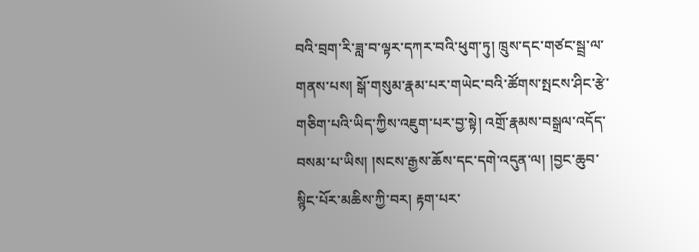བའི་བྲག་རི་ཟླ་བ་ལྟར་དཀར་བའི་ཕུག་ཏུ། ཁྲུས་དང་གཙང་སྦྲ་ལ་གནས་པས། སྒོ་གསུམ་རྣམ་པར་གཡེང་བའི་ཚོགས་སྤངས་ཤིང་རྩེ་གཅིག་པའི་ཡིད་ཀྱིས་འཇུག་པར་བྱ་སྟེ། འགྲོ་རྣམས་བསྒྲལ་འདོད་བསམ་པ་ཡིས། །སངས་རྒྱས་ཆོས་དང་དགེ་འདུན་ལ། །བྱང་ཆུབ་སྙིང་པོར་མཆིས་ཀྱི་བར། རྟག་པར་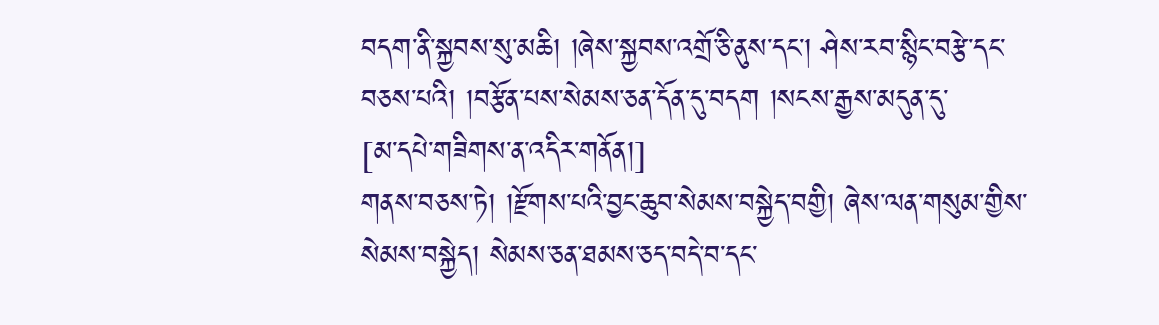བདག་ནི་སྐྱབས་སུ་མཆི། །ཞེས་སྐྱབས་འགྲོ་ཅི་ནུས་དང་། ཤེས་རབ་སྙིང་བརྩེ་དང་བཅས་པའི། །བརྩོན་པས་སེམས་ཅན་དོན་དུ་བདག །སངས་རྒྱས་མདུན་དུ་
[མ་དཔེ་གཟིགས་ན་འདིར་གནོན།]
གནས་བཅས་ཏེ། །རྫོགས་པའི་བྱང་ཆུབ་སེམས་བསྐྱེད་བགྱི། ཞེས་ལན་གསུམ་གྱིས་སེམས་བསྐྱེད། སེམས་ཅན་ཐམས་ཅད་བདེ་བ་དང་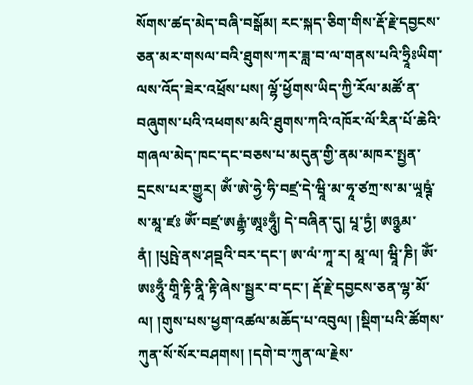སོགས་ཚད་མེད་བཞི་བསྒོམ། རང་སྐད་ཅིག་གིས་རྡོ་རྗེ་དབྱངས་ཅན་མར་གསལ་བའི་ཐུགས་ཀར་ཟླ་བ་ལ་གནས་པའི་ཧྲཱིཿཡིག་ལས་འོད་ཟེར་འཕྲོས་པས། ལྷོ་ཕྱོགས་ཡིད་ཀྱི་རོལ་མཚོ་ན་བཞུགས་པའི་འཕགས་མའི་ཐུགས་ཀའི་འཁོར་ལོ་རིན་པོ་ཆེའི་གཞལ་མེད་ཁང་དང་བཅས་པ་མདུན་གྱི་ནམ་མཁར་སྤྱན་དྲངས་པར་གྱུར། ༀ་ཨེ་ཧྱེ་ཧི་བཛྲ་དེ་ཝཱི་མ་ཧཱ་ཙཀྲ་ས་མ་ཡཱཥྚཾ་ས་མཱ་ཛཿ ཨོཾ་བཛྲ་ཨརྒྷཾ་ཨཱཿཧཱུྃ། དེ་བཞིན་དུ། པཱ་ཏྱཾ། ཨཉྩམ་ནཾ། །པུཥྤེ་ནས་ཤབྡའི་བར་དང་། ཨ་ལཾ་ཀཱ་ར། མཱ་ལ། ཝཱི་ཎི། ཨོཾ་ཨཿཧཱུྃ་གཱི་རྟི་ནཱི་རྟི་ཞེས་སྦྱར་བ་དང་། རྡོ་རྗེ་དབྱངས་ཅན་ལྷ་མོ་ལ། །གུས་པས་ཕྱག་འཚལ་མཆོད་པ་འབུལ། །སྡིག་པའི་ཚོགས་ཀུན་སོ་སོར་བཤགས། །དགེ་བ་ཀུན་ལ་རྗེས་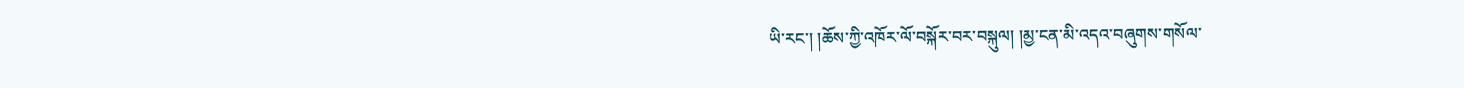ཡི་རང་། །ཆོས་ཀྱི་འཁོར་ལོ་བསྐོར་བར་བསྐུལ། །མྱ་ངན་མི་འདའ་བཞུགས་གསོལ་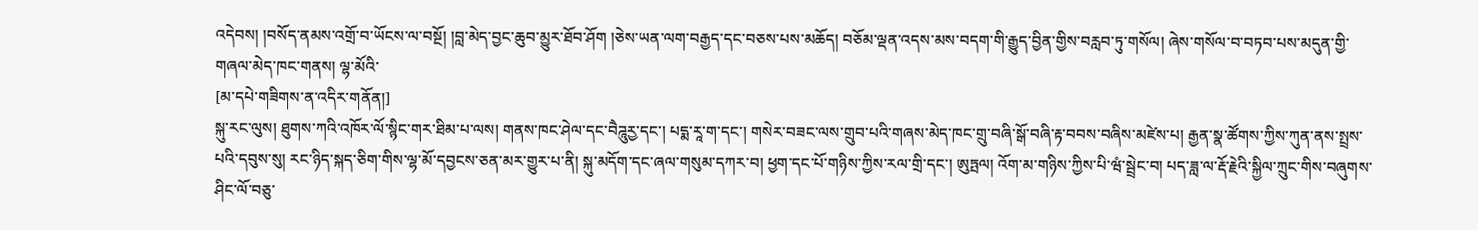འདེབས། །བསོད་ནམས་འགྲོ་བ་ཡོངས་ལ་བསྔོ། །བླ་མེད་བྱང་ཆུབ་མྱུར་ཐོབ་ཤོག །ཅེས་ཡན་ལག་བརྒྱད་དང་བཅས་པས་མཆོད། བཅོམ་ལྡན་འདས་མས་བདག་གི་རྒྱུད་བྱིན་གྱིས་བརླབ་ཏུ་གསོལ། ཞེས་གསོལ་བ་བཏབ་པས་མདུན་གྱི་གཞལ་མེད་ཁང་གནས། ལྷ་མོའི་
[མ་དཔེ་གཟིགས་ན་འདིར་གནོན།]
སྐུ་རང་ལུས། ཐུགས་ཀའི་འཁོར་ལོ་སྙིང་གར་ཐིམ་པ་ལས། གནས་ཁང་ཤེལ་དང་བཻཌཱུརྱ་དང་། པདྨ་རཱ་ག་དང་། གསེར་བཟང་ལས་གྲུབ་པའི་གཞས་མེད་ཁང་གྲུ་བཞི་སྒོ་བཞི་རྟ་བབས་བཞིས་མཛེས་པ། རྒྱན་སྣ་ཚོགས་ཀྱིས་ཀུན་ནས་སྤྲས་པའི་དབུས་སུ། རང་ཉིད་སྐད་ཅིག་གིས་ལྷ་མོ་དབྱངས་ཅན་མར་གྱུར་པ་ནི། སྐུ་མདོག་དང་ཞལ་གསུམ་དཀར་བ། ཕྱག་དང་པོ་གཉིས་ཀྱིས་རལ་གྲི་དང་། ཨུཏྤལ། འོག་མ་གཉིས་ཀྱིས་པི་ཝཾ་སྦྲེང་བ། པད་ཟླ་ལ་རྡོ་རྗེའི་སྐྱིལ་ཀྲུང་གིས་བཞུགས་ཤིང་ལོ་བཅུ་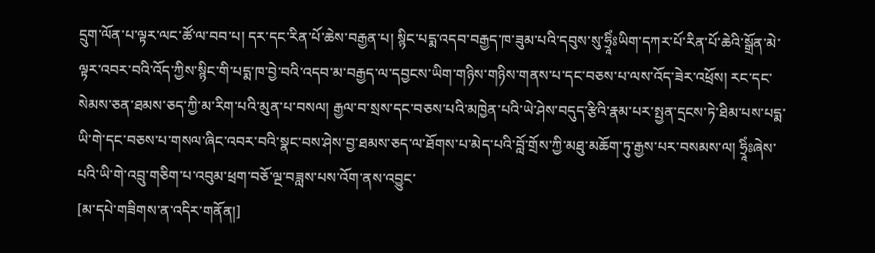དྲུག་ལོན་པ་ལྟར་ལང་ཚོ་ལ་བབ་པ། དར་དང་རིན་པོ་ཆེས་བརྒྱན་པ། སྙིང་པདྨ་འདབ་བརྒྱད་ཁ་ཟུམ་པའི་དབུས་སུ་ཧྲཱིཾཿཡིག་དཀར་པོ་རིན་པོ་ཆེའི་སྒྲོན་མེ་ལྟར་འབར་བའི་འོད་ཀྱིས་སྙིང་གི་པདྨ་ཁ་བྱེ་བའི་འདབ་མ་བརྒྱད་ལ་དབྱངས་ཡིག་གཉིས་གཉིས་གནས་པ་དང་བཅས་པ་ལས་འོད་ཟེར་འཕྲོས། རང་དང་སེམས་ཅན་ཐམས་ཅད་ཀྱི་མ་རིག་པའི་མུན་པ་བསལ། རྒྱལ་བ་སྲས་དང་བཅས་པའི་མཁྱེན་པའི་ཡེ་ཤེས་བདུད་རྩིའི་རྣམ་པར་སྤྱན་དྲངས་ཏེ་ཐིམ་པས་པདྨ་ཡི་གེ་དང་བཅས་པ་གསལ་ཞིང་འབར་བའི་སྣང་བས་ཤེས་བྱ་ཐམས་ཅད་ལ་ཐོགས་པ་མེད་པའི་བློ་གྲོས་ཀྱི་མཐུ་མཆོག་ཏུ་རྒྱས་པར་བསམས་ལ། ཧྲཱིཾཿཞེས་པའི་ཡི་གེ་འབྲུ་གཅིག་པ་འབུམ་ཕྲག་བཅོ་ལྔ་བཟླས་པས་འོག་ནས་འབྱུང་
[མ་དཔེ་གཟིགས་ན་འདིར་གནོན།]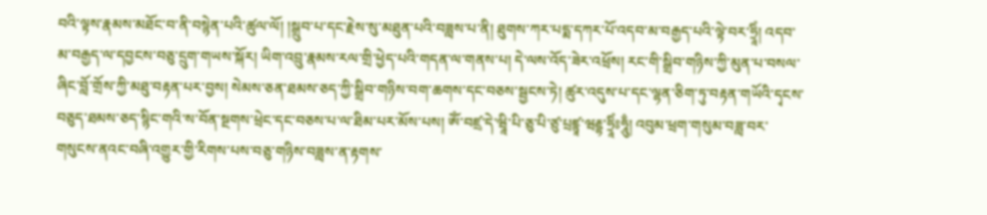བའི་ལྟས་རྣམས་མཐོང་བ་ནི་བསྙེན་པའི་ཚུལ་ལོ། །སྒྲུབ་པ་དང་རྗེས་སུ་མཐུན་པའི་བཟླས་པ་ནི། ཐུགས་ཀར་པདྨ་དཀར་པོ་འདབ་མ་བརྒྱད་པའི་ལྟེ་བར་ཧྲཱིཾ། འདབ་མ་བརྒྱད་ལ་དབྱངས་བཅུ་དྲུག་གཡས་སྐོར། ཡིག་འབྲུ་རྣམས་རལ་གྲི་ཕྱེད་པའི་གདན་ལ་གནས་པ། དེ་ལས་འོད་ཟེར་འཕྲོས། རང་གི་སྒྲིབ་གཉིས་ཀྱི་མུན་པ་བསལ་ཞིང་བློ་གྲོས་ཀྱི་མཐུ་བརྟན་པར་བྱས། སེམས་ཅན་ཐམས་ཅད་ཀྱི་སྒྲིབ་གཉིས་བག་ཆགས་དང་བཅས་སྦྱངས་ཏེ། ཚུར་འདུས་པ་དང་ལྷན་ཅིག་ཏུ་བརྟན་གཡོའི་དྭངས་བཅུད་ཐམས་ཅད་སྙིང་གའི་ས་བོན་སྔགས་ཕྲེང་དང་བཅས་པ་ལ་ཐིམ་པར་མོས་པས། ཨོཾ་བཛྲ་དེ་ཝཱི་པི་ཅུ་པི་ཙུ་པྲཛྙཱ་ཝརྡྷ་ཧྲཱིཾཿཧཱུྃ། འབུམ་ཕྲག་གསུམ་བཟླ་བར་གསུངས་ནའང་བཞི་འགྱུར་གྱི་རིགས་པས་བཅུ་གཉིས་བཟླས་ན་རྟགས་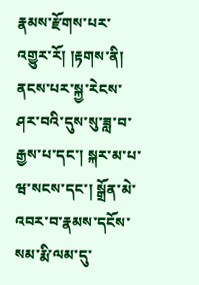རྣམས་རྫོགས་པར་འགྱུར་རོ། །རྟགས་ནི། ནངས་པར་སྐྱ་རེངས་ཤར་བའི་དུས་སུ་ཟླ་བ་རྒྱས་པ་དང་། སྐར་མ་པ་ཝ་སངས་དང་། སྒྲོན་མེ་འབར་བ་རྣམས་དངོས་སམ་རྨི་ལམ་དུ་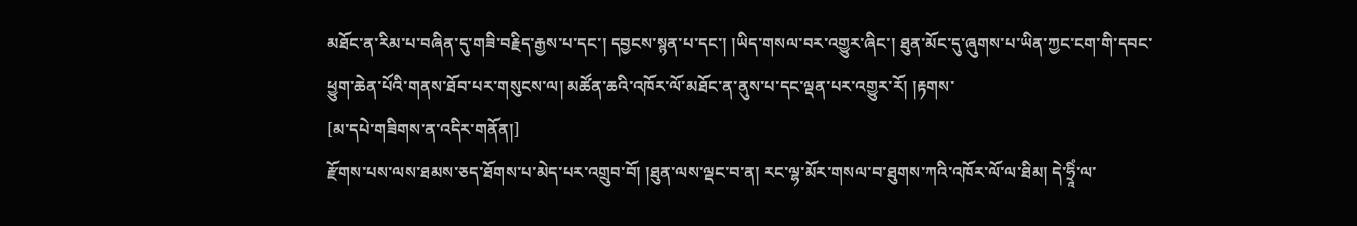མཐོང་ན་རིམ་པ་བཞིན་དུ་གཟི་བརྗིད་རྒྱས་པ་དང་། དབྱངས་སྙན་པ་དང་། །ཡིད་གསལ་བར་འགྱུར་ཞིང་། ཐུན་མོང་དུ་ཞུགས་པ་ཡིན་ཀྱང་ངག་གི་དབང་ཕྱུག་ཆེན་པོའི་གནས་ཐོབ་པར་གསུངས་ལ། མཚོན་ཆའི་འཁོར་ལོ་མཐོང་ན་ནུས་པ་དང་ལྡན་པར་འགྱུར་རོ། །རྟགས་
[མ་དཔེ་གཟིགས་ན་འདིར་གནོན།]
རྫོགས་པས་ལས་ཐམས་ཅད་ཐོགས་པ་མེད་པར་འགྲུབ་བོ། །ཐུན་ལས་ལྡང་བ་ན། རང་ལྷ་མོར་གསལ་བ་ཐུགས་ཀའི་འཁོར་ལོ་ལ་ཐིམ། དེ་ཧྲཱིཾ་ལ་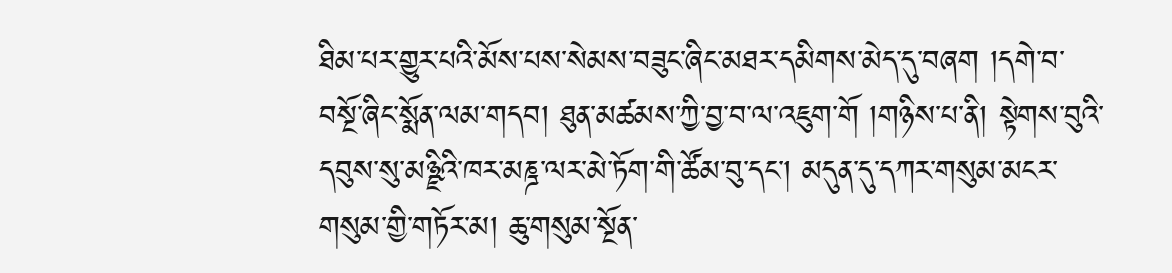ཐིམ་པར་གྱུར་པའི་མོས་པས་སེམས་བཟུང་ཞིང་མཐར་དམིགས་མེད་དུ་བཞག །དགེ་བ་བསྔོ་ཞིང་སྨོན་ལམ་གདབ། ཐུན་མཚམས་ཀྱི་བྱ་བ་ལ་འཇུག་གོ །གཉིས་པ་ནི། སྟེགས་བུའི་དབུས་སུ་མཉྫིའི་ཁར་མཎྜ་ལར་མེ་ཏོག་གི་ཚོམ་བུ་དང་། མདུན་དུ་དཀར་གསུམ་མངར་གསུམ་གྱི་གཏོར་མ། ཆུ་གསུམ་སྔོན་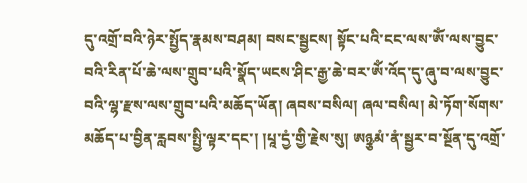དུ་འགྲོ་བའི་ཉེར་སྤྱོད་རྣམས་བཤམ། བསང་སྦྱངས། སྟོང་པའི་ངང་ལས་ཨོཾ་ལས་བྱུང་བའི་རིན་པོ་ཆེ་ལས་གྲུབ་པའི་སྣོད་ཡངས་ཤིང་རྒྱ་ཆེ་བར་ཨོཾ་འོད་དུ་ཞུ་བ་ལས་བྱུང་བའི་ལྷ་རྫས་ལས་གྲུབ་པའི་མཆོད་ཡོན། ཞབས་བསིལ། ཞལ་བསིལ། མེ་ཏོག་སོགས་མཆོད་པ་བྱིན་རླབས་སྤྱི་ལྟར་དང་། །པཱ་དྱཾ་གྱི་རྗེས་སུ། ཨཉྩམཾ་ནཾ་སྦྱར་བ་སྔོན་དུ་འགྲོ་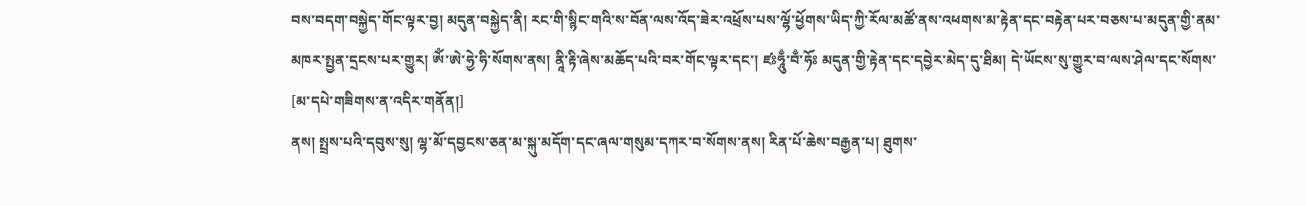བས་བདག་བསྐྱེད་གོང་ལྟར་བྱ། མདུན་བསྐྱེད་ནི། རང་གི་སྙིང་གའི་ས་བོན་ལས་འོད་ཟེར་འཕྲོས་པས་ལྷོ་ཕྱོགས་ཡིད་ཀྱི་རོལ་མཚོ་ནས་འཕགས་མ་རྟེན་དང་བརྟེན་པར་བཅས་པ་མདུན་གྱི་ནམ་མཁར་སྤྱན་དྲངས་པར་གྱུར། ཨོཾ་ཨེ་ཧྱེ་ཧི་སོགས་ནས། ནཱི་རྟི་ཞེས་མཆོད་པའི་བར་གོང་ལྟར་དང་། ཛཿཧཱུྃ་བྃ་ཧོཿ མདུན་གྱི་རྟེན་དང་དབྱེར་མེད་དུ་ཐིམ། དེ་ཡོངས་སུ་གྱུར་བ་ལས་ཤེལ་དང་སོགས་
[མ་དཔེ་གཟིགས་ན་འདིར་གནོན།]
ནས། སྤྲས་པའི་དབུས་སུ། ལྷ་མོ་དབྱངས་ཅན་མ་སྐུ་མདོག་དང་ཞལ་གསུམ་དཀར་བ་སོགས་ནས། རིན་པོ་ཆེས་བརྒྱན་པ། ཐུགས་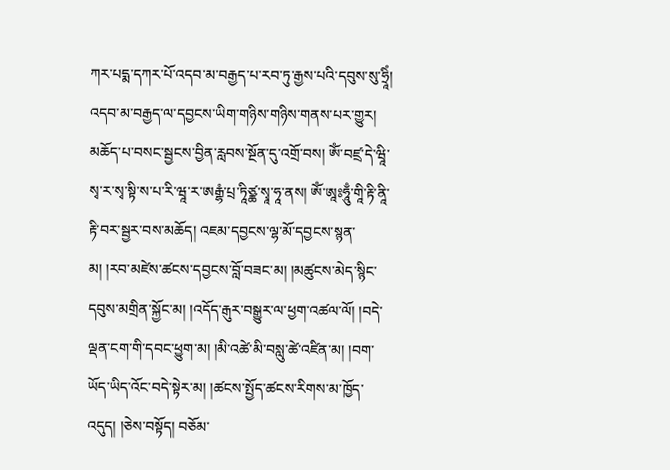ཀར་པདྨ་དཀར་པོ་འདབ་མ་བརྒྱད་པ་རབ་ཏུ་རྒྱས་པའི་དབུས་སུ་ཧྲཱིཾ། འདབ་མ་བརྒྱད་ལ་དབྱངས་ཡིག་གཉིས་གཉིས་གནས་པར་གྱུར། མཆོད་པ་བསང་སྦྱངས་བྱིན་རླབས་སྔོན་དུ་འགྲོ་བས། ཨོཾ་བཛྲ་དེ་ཝཱི་སྭ་ར་སྭ་སྟི་ས་པ་རི་ཝཱ་ར་ཨརྒྷཾ་པྲ་ཏཱིཙྪ་སྭཱ་ཧཱ་ནས། ཨོཾ་ཨཱཿཧཱུྃ་གཱི་རྟི་ནཱི་རྟི་བར་སྦྱར་བས་མཆོད། འཇམ་དབྱངས་ལྷ་མོ་དབྱངས་སྙན་མ། །རབ་མཛེས་ཚངས་དབྱངས་བློ་བཟང་མ། །མཚུངས་མེད་སྙིང་དབུས་མགྲིན་སྐྱོང་མ། །འདོད་རྒུར་བསྒྱུར་ལ་ཕྱག་འཚལ་ལོ། །བདེ་ལྡན་ངག་གི་དབང་ཕྱུག་མ། །མི་འཚེ་མི་བསླུ་ཚེ་འཛིན་མ། །བག་ཡོད་ཡིད་འོང་བདེ་སྟེར་མ། །ཚངས་སྤྱོད་ཚངས་རིགས་མ་ཁྱོད་འདུད། །ཅེས་བསྟོད། བཅོམ་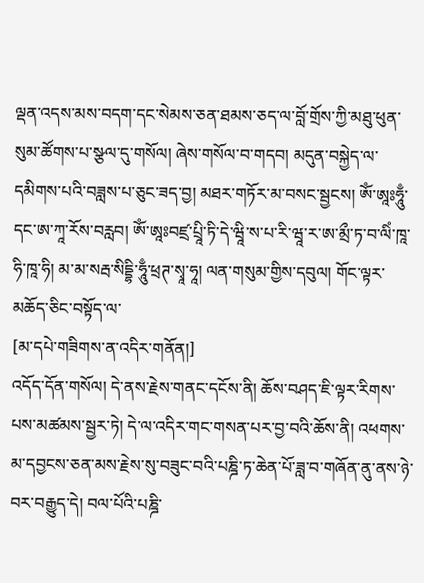ལྡན་འདས་མས་བདག་དང་སེམས་ཅན་ཐམས་ཅད་ལ་བློ་གྲོས་ཀྱི་མཐུ་ཕུན་སུམ་ཚོགས་པ་སྩལ་དུ་གསོལ། ཞེས་གསོལ་བ་གདབ། མདུན་བསྐྱེད་ལ་དམིགས་པའི་བཟླས་པ་ཅུང་ཟད་བྱ། མཐར་གཏོར་མ་བསང་སྦྱངས། ཨོཾ་ཨཱཿཧཱུྃ་དང་ཨ་ཀཱ་རོས་བརླབ། ཨོཾ་ཨཱཿབཛྲ་པྲཱི་ཏི་དེ་ཝཱི་ས་པ་རི་ཝཱ་ར་ཨ་མྲྀ་ཏ་བ་ལིཾ་ཁཱ་ཧི་ཁཱ་ཧི། མ་མ་སརྦ་སིདྡྷི་ཧཱུྃ་ཕྲཊ་སྭཱ་ཧཱ། ལན་གསུམ་གྱིས་དབུལ། གོང་ལྟར་མཆོད་ཅིང་བསྟོད་ལ་
[མ་དཔེ་གཟིགས་ན་འདིར་གནོན།]
འདོད་དོན་གསོལ། དེ་ནས་རྗེས་གནང་དངོས་ནི། ཆོས་བཤད་ཇི་ལྟར་རིགས་པས་མཚམས་སྦྱར་ཏེ། དེ་ལ་འདིར་གང་གསན་པར་བྱ་བའི་ཆོས་ནི། འཕགས་མ་དབྱངས་ཅན་མས་རྗེས་སུ་བཟུང་བའི་པཎྜི་ཏ་ཆེན་པོ་ཟླ་བ་གཞོན་ནུ་ནས་ཉེ་བར་བརྒྱུད་དེ། བལ་པོའི་པཎྜི་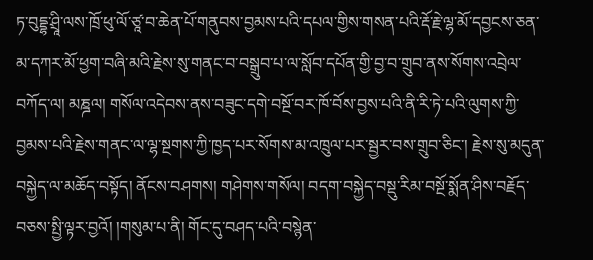ཏ་བུདྡྷ་ཤྲཱི་ལས་ཁྲོ་ཕུ་ལོ་ཙཱ་བ་ཆེན་པོ་གནུབས་བྱམས་པའི་དཔལ་གྱིས་གསན་པའི་རྡོ་རྗེ་ལྷ་མོ་དབྱངས་ཅན་མ་དཀར་མོ་ཕྱག་བཞི་མའི་རྗེས་སུ་གནང་བ་བསྒྲུབ་པ་ལ་སློབ་དཔོན་གྱི་བྱ་བ་གྲུབ་ནས་སོགས་འབྲེལ་བཀོད་ལ། མཎྜལ། གསོལ་འདེབས་ནས་བཟུང་དགེ་བསྔོ་བར་ཁོ་བོས་བྱས་པའི་ནི་རི་ཏེ་པའི་ལུགས་ཀྱི་བྱམས་པའི་རྗེས་གནང་ལ་ལྷ་སྔགས་ཀྱི་ཁྱད་པར་སོགས་མ་འཁྲུལ་པར་སྦྱར་བས་གྲུབ་ཅིང་། རྗེས་སུ་མདུན་བསྐྱེད་ལ་མཆོད་བསྟོད། ནོངས་བཤགས། གཤེགས་གསོལ། བདག་བསྐྱེད་བསྡུ་རིམ་བསྔོ་སྨོན་ཤིས་བརྗོད་བཅས་སྤྱི་ལྟར་བྱའོ། །གསུམ་པ་ནི། གོང་དུ་བཤད་པའི་བསྙེན་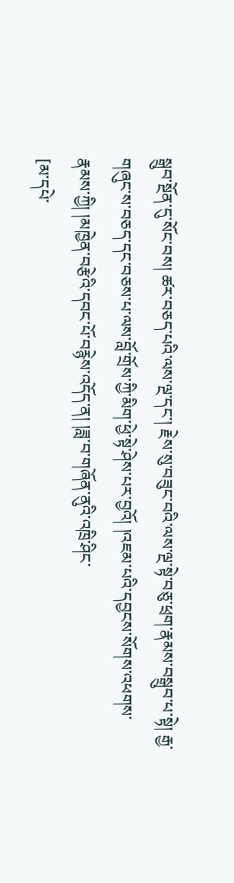སྒྲུབ་སྔོན་དུ་སོང་བས། ཚར་བཅད་པའི་ལས་ལྔ་དང་། རྗེས་སུ་བཟུང་བའི་ལས་ལྔ་སྟེ་བཅུ་ཕྲག་རྣམས་བསྒྲུབ་པ་སྟེ། རྒྱ་གཞུང་ས་བཅད་དང་བཅས་པ་ལས་བློ་གྲོས་ཀྱི་མིག་ཕྱེ་སྟེ་ཤེས་པར་བྱའོ། །འཇམ་པའི་དབྱངས་སོགས་འཕགས་རྣམས་ཀྱི། །མཁྱེན་བརྩེའི་དབང་པོ་བརྙེས་འདོད་ན། །ཟླ་བ་གཞོན་ནུའི་འཁྲི་ཤིང་
[མ་དཔེ་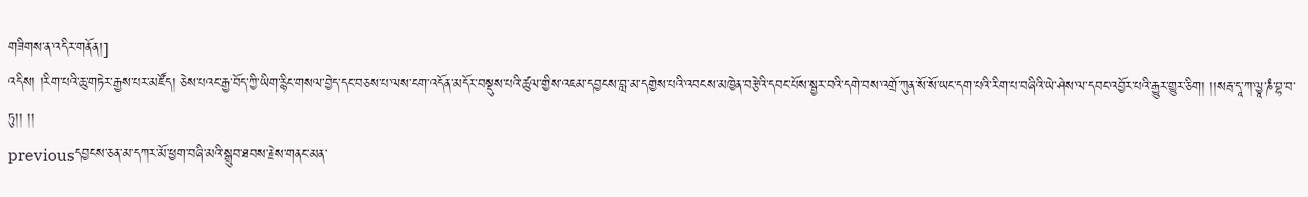གཟིགས་ན་འདིར་གནོན།]
འདིས། །རིག་པའི་ཆུ་གཏེར་རྒྱས་པར་མཛོད། ཅེས་པའང་རྒྱ་བོད་ཀྱི་ཡིག་རྙིང་གསལ་བྱེད་དང་བཅས་པ་ལས་ངག་འདོན་མདོར་བསྡུས་པའི་ཚུལ་གྱིས་འཇམ་དབྱངས་བླ་མ་དགྱེས་པའི་འབངས་མཁྱེན་བརྩེའི་དབང་པོས་སྦྱར་བའི་དགེ་བས་འགྲོ་ཀུན་སོ་སོ་ཡང་དག་པའི་རིག་པ་བཞིའི་ཡེ་ཤེས་ལ་དབང་འབྱོར་པའི་རྒྱུར་གྱུར་ཅིག། །།སརྦ་དཱ་ཀ་ལྱཱ་ཎཾ་བྷ་བ་ཏུ།། །།
previousདབྱངས་ཅན་མ་དཀར་མོ་ཕྱག་བཞི་མའི་སྒྲུབ་ཐབས་རྗེས་གནང་མན་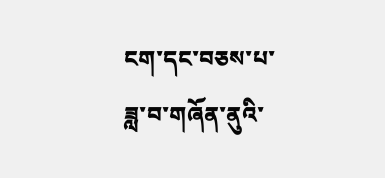ངག་དང་བཅས་པ་ཟླ་བ་གཞོན་ནུའི་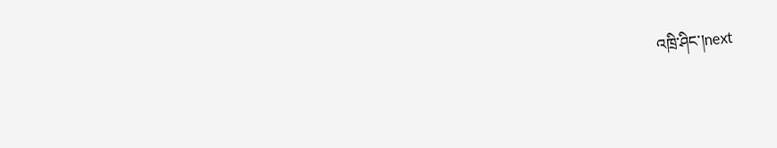འཁྲི་ཤིང་།next